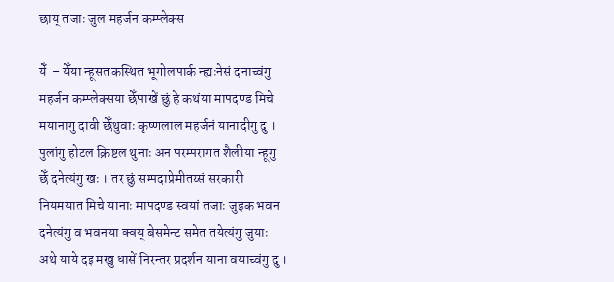छाय् तजाः जुल महर्जन कम्प्लेक्स

येँ  – येँया न्हूसतकस्थित भूगोलपार्क न्ह्यःनेसं दनाच्वंगु महर्जन कम्प्लेक्सया छेँपाखें छुं हे कथंया मापदण्ड मिचे मयानागु दावी छेँथुवाः कृष्णलाल महर्जनं यानादीगु दु । पुलांगु होटल क्रिष्टल थुनाः अन परम्परागत शैलीया न्हूगु छेँ दनेत्यंगु खः । तर छुं सम्पदाप्रेमीतय्सं सरकारी नियमयात मिचे यानाः मापदण्ड स्वयां तजाः जुइक भवन दनेत्यंगु व भवनया क्वय् बेसमेन्ट समेत तयेत्यंगु जुयाः अथे याये दइ मखु धासें निरन्तर प्रदर्शन याना वयाच्वंगु दु ।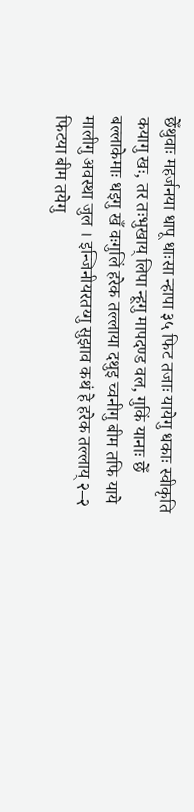छेँथुवाः महर्जनया धापू धाःसा न्हापा ३५ फिट तजाः यायेगु धकाः स्वीकृति कयागु खः, तर तःभुखाय् लिपा न्हूगु मापदण्ड वल, गुकिं यानाः छेँ बल्लाकेमाः धइगु खँ वःगुलिं हरेक तल्लाया दथुइ च्वनीगु बीम तफि याये मालीगु अवस्था जुल । इन्जिनीयरतय्गु सुझाव कथं हे हरेक तल्लाय् २–२ फिटया बीम तयेगु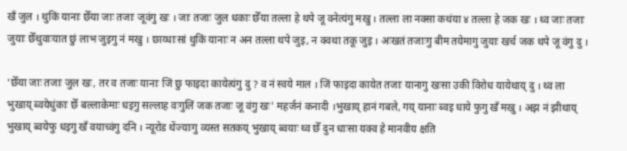खँ जुल । थुकिं यानाः छेँया जाः तजाः जूवंगु खः । जाः तजाः जुल धकाः छेँया तल्ला हे थपे जू वनेत्यंगु मखु । तल्ला ला नक्सा कथंया ४ तल्ला हे जक खः । थ्व जाः तजाः जुयाः छेँथुवाःयात छुं लाभ जुइगु नं मखु । छाय्धाःसां थुकिं यानाः न अन तल्ला थपे जुइ, न क्वथा तकू जुइ । अःखतं तजाःगु बीम तयेमागु जुयाः खर्च जक थपे जू वंगु दु ।

‘छेँया जाः तजाः जुल खः, तर व तजाः यानाः जिं छु फाइदा कायेत्यंगु दु ? व नं स्वये माल । जिं फाइदा कायेत तजाः यानागु खःसा उकी विरोध यायेथाय् दु । थ्व ला भुखाय् ब्वयेधुंकाः छेँ बल्लाकेमाः धइगु सल्लाह वःगुलिं जक तजाः जू वंगु खः’ महर्जनं कनादी ।भुखाय् हानं गबले, गय् यानाः ब्वइ धाये फुगु खँ मखु । अझ नं झीथाय् भुखाय् ब्वयेफु धइगु खँ वयाच्वंगु दनि । न्यूरोड थेंज्याःगु व्यस्त सतकय् भुखाय् ब्वयाः थ्व छेँ दुन धाःसा यक्व हे मानवीय क्षति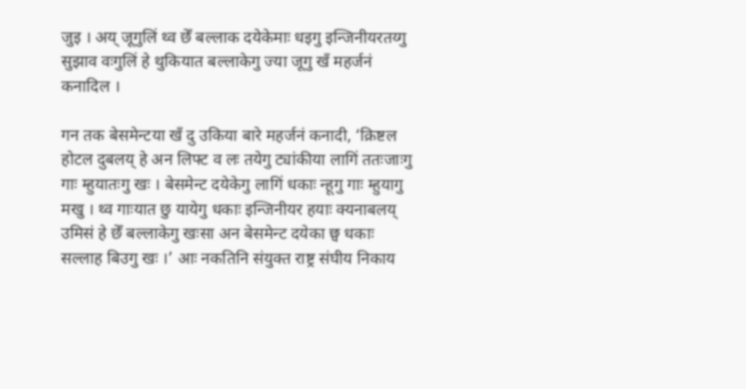जुइ । अय् जूगुलिं थ्व छेँ बल्लाक दयेकेमाः धइगु इन्जिनीयरतय्गु सुझाव वःगुलिं हे थुकियात बल्लाकेगु ज्या जूगु खँ महर्जनं कनादिल ।

गन तक बेसमेन्टया खँ दु उकिया बारे महर्जनं कनादी, ‘क्रिष्टल होटल दुबलय् हे अन लिफ्ट व लः तयेगु ट्यांकीया लागिं ततःजाःगु गाः म्हुयातःगु खः । बेसमेन्ट दयेकेगु लागिं धकाः न्हूगु गाः म्हुयागु मखु । थ्व गाःयात छु यायेगु धकाः इन्जिनीयर हयाः क्यनाबलय् उमिसं हे छेँ बल्लाकेगु खःसा अन बेसमेन्ट दयेका छ्व धकाः सल्लाह बिउगु खः ।’ आः नकतिनि संयुक्त राष्ट्र संघीय निकाय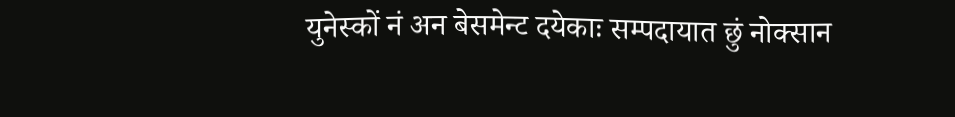युनेस्कों नं अन बेसमेन्ट दयेकाः सम्पदायात छुं नोक्सान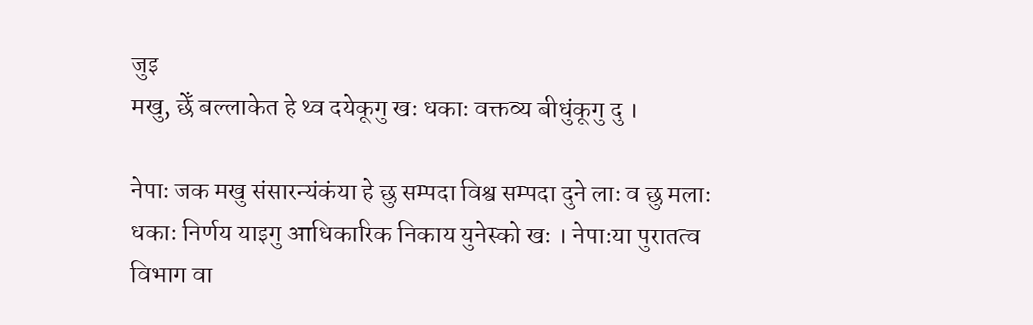जुइ
मखु, छेँ बल्लाकेत हे थ्व दयेकूगु खः धकाः वक्तव्य बीधुंकूगु दु ।

नेपाः जक मखु संसारन्यंकंया हे छु सम्पदा विश्व सम्पदा दुने लाः व छु मलाः धकाः निर्णय याइगु आधिकारिक निकाय युनेस्को खः । नेपाःया पुरातत्व विभाग वा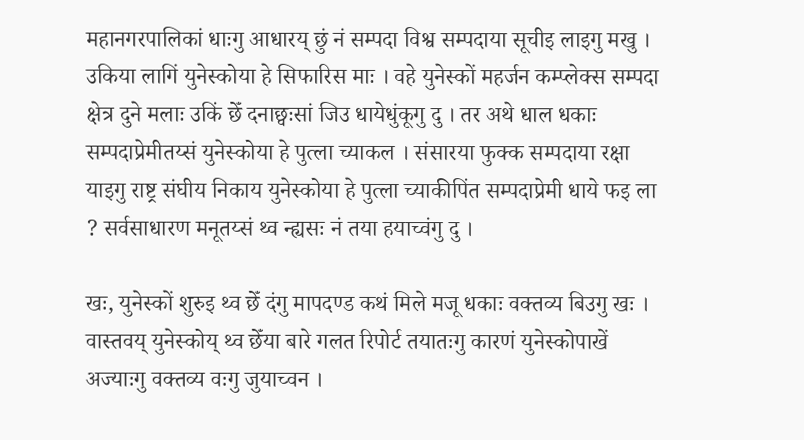महानगरपालिकां धाःगु आधारय् छुं नं सम्पदा विश्व सम्पदाया सूचीइ लाइगु मखु । उकिया लागिं युनेस्कोया हे सिफारिस माः । वहे युनेस्कों महर्जन कम्प्लेक्स सम्पदा क्षेत्र दुने मलाः उकिं छेँ दनाछ्वःसां जिउ धायेधुंकूगु दु । तर अथे धाल धकाः सम्पदाप्रेमीतय्सं युनेस्कोया हे पुत्ला च्याकल । संसारया फुक्क सम्पदाया रक्षा याइगु राष्ट्र संघीय निकाय युनेस्कोया हे पुत्ला च्याकीपिंत सम्पदाप्रेमी धाये फइ ला ? सर्वसाधारण मनूतय्सं थ्व न्ह्यसः नं तया हयाच्वंगु दु ।

खः, युनेस्कों शुरुइ थ्व छेँ दंगु मापदण्ड कथं मिले मजू धकाः वक्तव्य बिउगु खः । वास्तवय् युनेस्कोय् थ्व छेँया बारे गलत रिपोर्ट तयातःगु कारणं युनेस्कोपाखें अज्याःगु वक्तव्य वःगु जुयाच्वन ।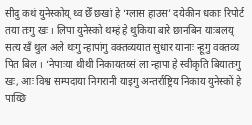सीदु कथं युनेस्कोय् थ्व छेँ छखां हे ‘ग्लास हाउस’ दयेकीन धकाः रिपोर्ट तया तःगु खः । लिपा युनेस्को थम्हं हे थुकिया बारे छानबिन याःबलय् सत्य खँ थुल अले थःगु न्हापांगु वक्तव्ययात सुधार यानाः न्हूगु वक्तव्य पित बिल । ‘नेपाःया थीथी निकायतय्सं ला न्हापा हे स्वीकृति बियातःगु खः, आः विश्व सम्पदाया निगरानी याइगु अन्तर्राष्ट्रिय निकाय युनेस्कों हे पाय्छि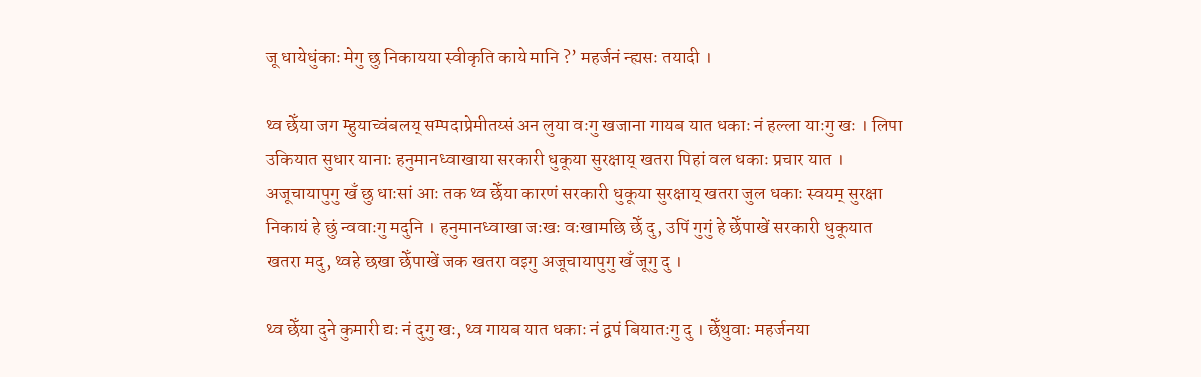जू धायेधुंकाः मेगु छु निकायया स्वीकृति काये मानि ?’ महर्जनं न्ह्यसः तयादी ।

थ्व छेँया जग म्हुयाच्वंबलय् सम्पदाप्रेमीतय्सं अन लुया वःगु खजाना गायब यात धकाः नं हल्ला याःगु खः । लिपा उकियात सुधार यानाः हनुमानध्वाखाया सरकारी धुकूया सुरक्षाय् खतरा पिहां वल धकाः प्रचार यात । अजूचायापुगु खँ छु धाःसां आः तक थ्व छेँया कारणं सरकारी धुकूया सुरक्षाय् खतरा जुल धकाः स्वयम् सुरक्षा निकायं हे छुं न्ववाःगु मदुनि । हनुमानध्वाखा जःखः वःखामछि छेँ दु, उपिं गुगुं हे छेँपाखें सरकारी धुकूयात खतरा मदु, थ्वहे छखा छेँपाखें जक खतरा वइगु अजूचायापुगु खँ जूगु दु ।

थ्व छेँया दुने कुमारी द्यः नं दुगु खः, थ्व गायब यात धकाः नं द्वपं बियातःगु दु । छेँथुवाः महर्जनया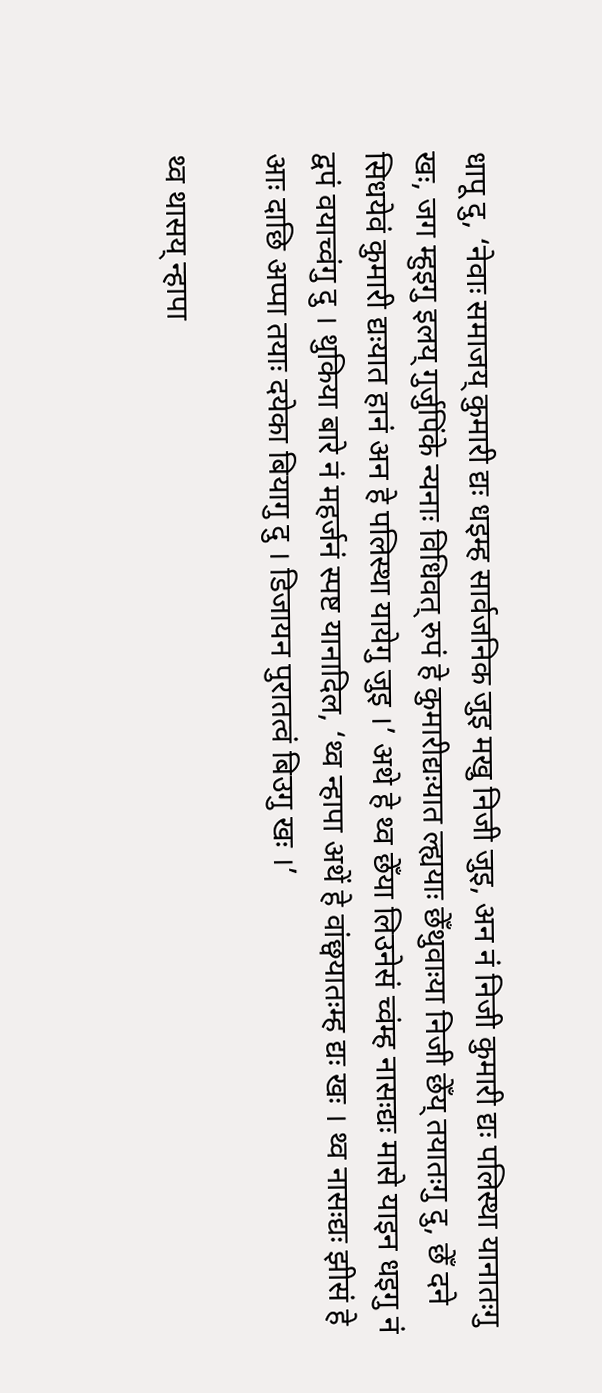धापू दु, ‘नेवाः समाजय् कुमारी द्यः धइम्ह सार्वजनिक जुइ मखु निजी जुइ, अन नं निजी कुमारी द्यः पलिस्था यानातःगु खः, जग म्हुइगु इलय् गुर्जुपिंके न्यनाः विधिवत् रुपं हे कुमारीद्यःयात ल्ह्ययाः छेँथुवाःया निजी छेँय् तयातःगु दु, छेँ दने सिधयेवं कुमारी द्यःयात हानं अन हे पलिस्था यायेगु जुइ ।’ अथे हे थ्व छेँया लिउनेसं च्वंम्ह नासःद्यः मासे याइन धइगु नं द्वपं वयाच्वंगु दु । थुकिया बारे नं महर्जनं स्पष्ट यानादिल, ‘थ्व न्हापा अथें हे वांछ्वयातःम्ह द्यः खः । थ्व नासःद्यः झीसं हे आः दाछि अप्पा तयाः दयेका बियागु दु । डिजायन पुरातत्वं बिउगु खः ।’

थ्व थासय् न्हापा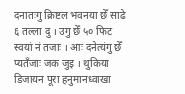दनातःगु क्रिष्टल भवनया छेँ साढे ६ तल्ला दु । उगु छेँ ५० फिट स्वयां नं तजाः । आः दनेत्यंगु छेँ प्यतँजाः जक जुइ । थुकिया डिजायन पूरा हनुमानध्वाखा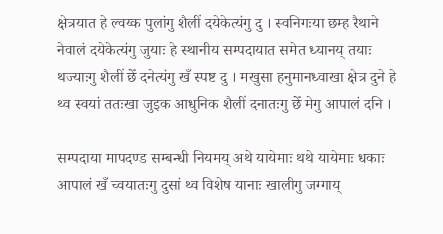क्षेत्रयात हे ल्वय्क पुलांगु शैलीं दयेकेत्यंगु दु । स्वनिगःया छम्ह रैथाने नेवालं दयेकेत्यंगु जुयाः हे स्थानीय सम्पदायात समेत ध्यानय् तयाः थज्याःगु शैलीं छेँ दनेत्यंगु खँ स्पष्ट दु । मखुसा हनुमानध्वाखा क्षेत्र दुने हे थ्व स्वयां ततःखा जुइक आधुनिक शैलीं दनातःगु छेँ मेगु आपालं दनि ।

सम्पदाया मापदण्ड सम्बन्धी नियमय् अथे यायेमाः थथे यायेमाः धकाः आपालं खँ च्वयातःगु दुसां थ्व विशेष यानाः खालीगु जग्गाय्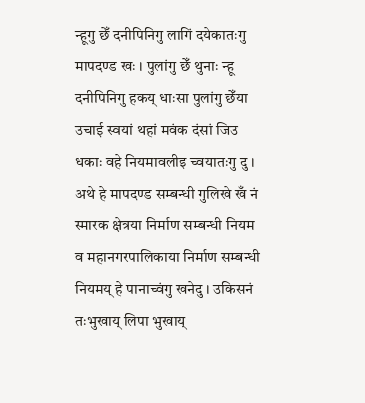न्हूगु छेँ दनीपिनिगु लागिं दयेकातःगु मापदण्ड खः । पुलांगु छेँ थुनाः न्हू दनीपिनिगु हकय् धाःसा पुलांगु छेँया उचाई स्वयां थहां मवंक दंसां जिउ धकाः वहे नियमावलीइ च्वयातःगु दु । अथे हे मापदण्ड सम्बन्धी गुलिखे खँ नं स्मारक क्षेत्रया निर्माण सम्बन्धी नियम व महानगरपालिकाया निर्माण सम्बन्धी नियमय् हे पानाच्वंगु खनेदु । उकिसनं तःभुखाय् लिपा भुखाय्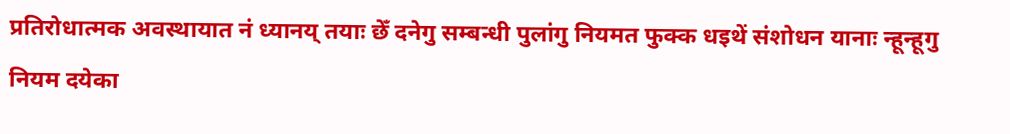प्रतिरोधात्मक अवस्थायात नं ध्यानय् तयाः छेँ दनेगु सम्बन्धी पुलांगु नियमत फुक्क धइथें संशोधन यानाः न्हून्हूगु नियम दयेका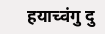हयाच्वंगु दु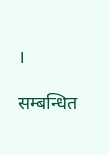।

सम्बन्धित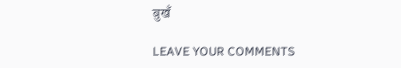बुखँ

LEAVE YOUR COMMENTS